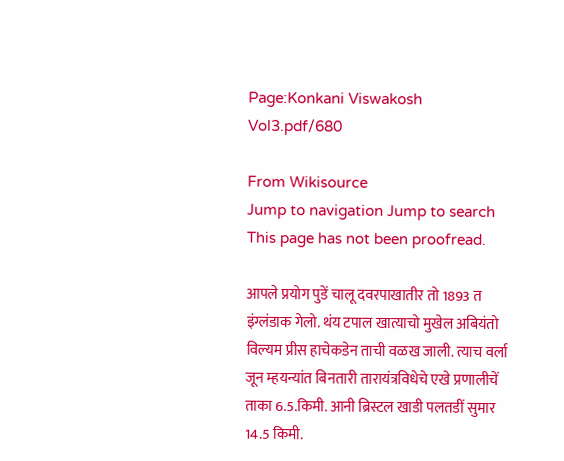Page:Konkani Viswakosh Vol3.pdf/680

From Wikisource
Jump to navigation Jump to search
This page has not been proofread.

आपले प्रयोग पुडें चालू दवरपाखातीर तो 1893 त इंग्लंडाक गेलो. थंय टपाल खात्याचो मुखेल अबियंतो विल्यम प्रीस हाचेकडेन ताची वळख जाली. त्याच वर्ला जून म्हयन्यांत बिनतारी तारायंत्रविधेचे एखे प्रणालीचें ताका 6.5.किमी. आनी ब्रिस्टल खाडी पलतडीं सुमार 14.5 किमी.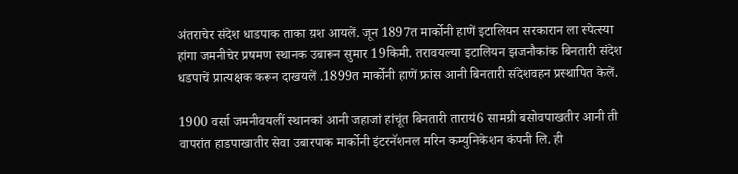अंतराचेर संदेश धाडपाक ताका य़श आयलें. जून 1897त मार्कोनी हाणें इटालियन सरकारान ला स्पेत्स्या हांगा जमनीचेर प्रषमण स्थानक उबारून सुमार 19किमी. तरावयल्या इटालियन झजनौकांक बिनतारी संदेश धडपाचें प्रात्यक्षक करून दाखयलें .1899त मार्कोनी हाणें फ्रांस आनी बिनतारी संदेशवहन प्रस्थापित केलें.

1900 वर्सा जमनीवयलीं स्थानकां आनी जहाजां हांचूंत बिनतारी तारायं6 सामग्री बसोवपाखतीर आनी ती वापरांत हाडपाखातीर सेवा उबारपाक मार्कोनी इंटरनॅशनल मरिन कम्युनिकेशन कंपनी लि. ही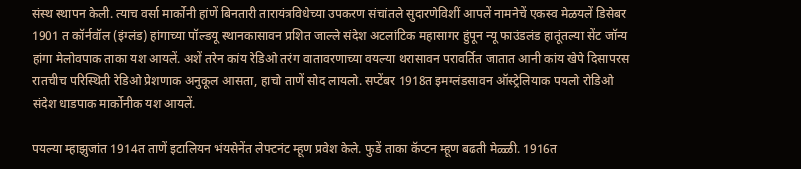संस्थ स्थापन केली. त्याच वर्सा मार्कोनी हांणें बिनतारी तारायंत्रविधेच्या उपकरण संचांतले सुदारणेविशीं आपलें नामनेचें एकस्व मेळयलें डिसेबर 1901 त कॉर्नवॉल (इंग्लंड) हांगाच्या पॉल्डयू स्थानकासावन प्रशित जाल्ले संदेश अटलांटिक महासागर हुंपून न्यू फाउंडलंड हातूंतल्या सेंट जॉन्य हांगा मेलोवपाक ताका यश आयलें. अशें तरेन कांय रेडिओ तरंग वातावरणाच्या वयल्या थरासावन परावर्तित जातात आनी कांय खेपे दिसापरस रातचीच परिस्थिती रेडिओ प्रेशणाक अनुकूल आसता, हाचो ताणें सोद लायलो. सप्टेंबर 1918त इमग्लंडसावन ऑस्ट्रेलियाक पयलो रोडिओ संदेश धाडपाक मार्कोनीक यश आयलें.

पयल्या म्हाझुजांत 1914त ताणें इटालियन भंयसेनेंत लेफ्टनंट म्हूण प्रवेश केले. फुडें ताका कॅप्टन म्हूण बढती मेळ्ळी. 1916त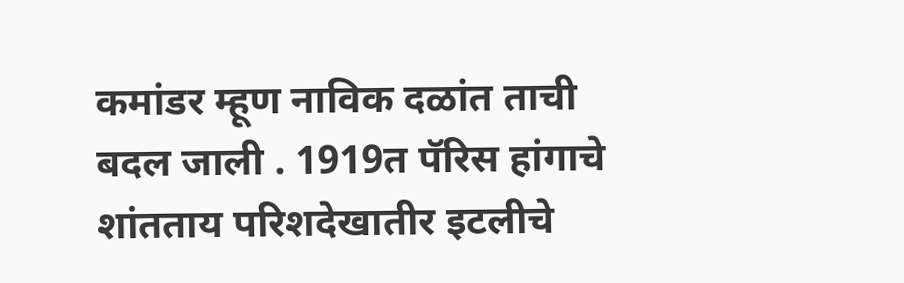कमांडर म्हूण नाविक दळांत ताची बदल जाली . 1919त पॅरिस हांगाचे शांतताय परिशदेखातीर इटलीचे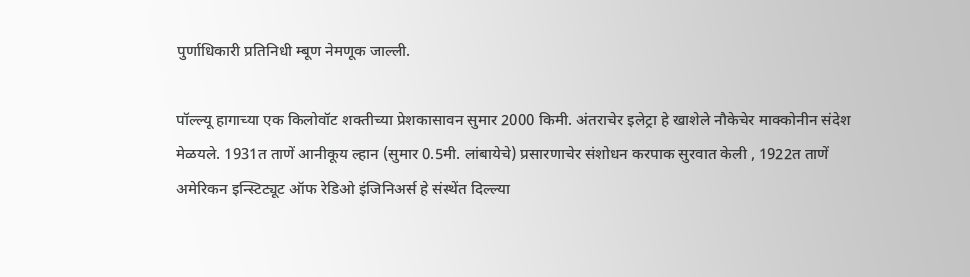पुर्णाधिकारी प्रतिनिधी म्बूण नेमणूक जाल्ली.

पॉल्ल्यू हागाच्या एक किलोवॉट शक्तीच्या प्रेशकासावन सुमार 2000 किमी. अंतराचेर इलेट्रा हे खाशेले नौकेचेर माक्कोनीन संदेश मेळयले. 1931त ताणें आनीकूय ल्हान (सुमार 0.5मी. लांबायेचे) प्रसारणाचेर संशोधन करपाक सुरवात केली , 1922त ताणें अमेरिकन इन्स्टिट्यूट ऑफ रेडिओ इंजिनिअर्स हे संस्थेंत दिल्ल्या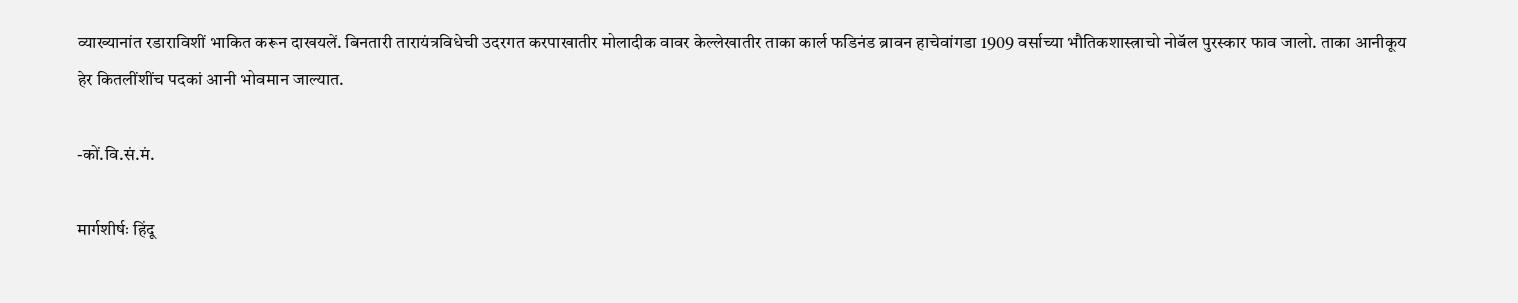व्याख्यानांत रडाराविशीं भाकित करून दाखयलें. बिनतारी तारायंत्रविधेची उदरगत करपाखातीर मोलादीक वावर केल्लेखातीर ताका कार्ल फडिनंड ब्रावन हाचेवांगडा 1909 वर्साच्या भौतिकशास्त्राचो नोबॅल पुरस्कार फाव जालो. ताका आनीकूय हेर कितलींशींच पदकां आनी भोवमान जाल्यात.

-कों.वि.सं.मं.

मार्गशीर्षः हिंदू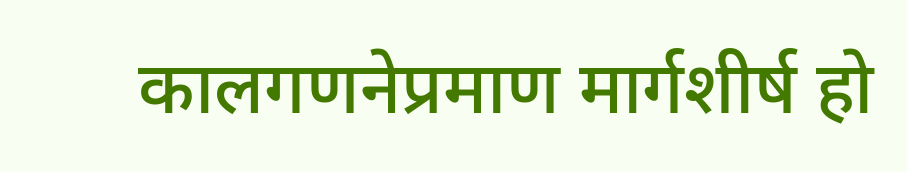कालगणनेप्रमाण मार्गशीर्ष हो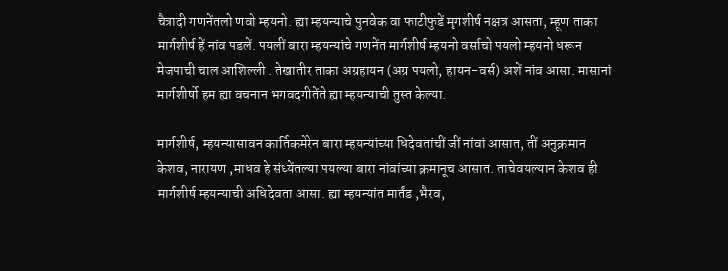चैत्रादी गणनेंतलो णवो म्हयनो. ह्या म्हयन्याचे पुनवेक वा फाटीफुडें मृगशीर्ष नक्षत्र आसता, म्हूण ताका मार्गशीर्ष हें नांव पडलें. पयलीं बारा म्हयन्यांचे गणनेंत मार्गशीर्ष म्हयनो वर्साचो पयलो म्हयनो धरून मेजपाची चाल आशिल्ली . तेखातीर ताका अग्रहायन (अग्र पयलो, हायन-वर्स) अशें नांव आसा. मासानां मार्गशीर्षो हम ह्या वचनान भगवदगीतेंते ह्या म्हयन्याची तुस्त केल्या.

मार्गशीर्ष, म्हयन्यासावन कार्तिकमेरेन बारा म्हयन्यांच्या धिदेवतांचीं जीं नांवां आसात, तीं अनुक्रमान केशव, नारायण ,माधव हे संध्येंतल्या पयल्या बारा नांवांच्या क्रमानूच आसात. ताचेवयल्यान केशव ही मार्गशीर्ष म्हयन्याची अधिदेवता आसा. ह्या म्हयन्यांत मार्तंड ,भैरव,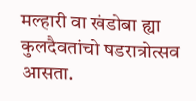मल्हारी वा खंडोबा ह्या कुलदैवतांचो षडरात्रोत्सव आसता.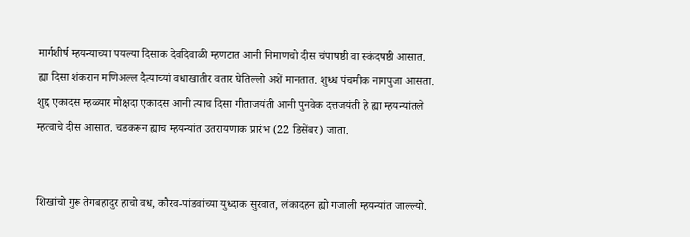मार्गशीर्ष म्हयन्याच्या पयल्या दिसाक देवदिवाळी म्हणटात आनी निमाणचो दीस चंपाषष्ठी वा स्कंदषष्ठी आसात. ह्या दिसा शंकरान मणिअल्ल दैत्याच्यां वधाखातीर वतार घेतिल्लो अशें मानतात. शुध्ध पंचमीक नागपुजा आसता. शुद्द एकादस म्हळ्यार मोक्षदा एकादस आनी त्याच दिसा गीताजयंती आनी पुनवेक दत्तजयंती हे ह्या म्हयन्यांतले म्हत्वाचे दीस आसात. चडकरून ह्याच म्हयन्यांत उतरायणाक प्रारंभ (22 डिसेंबर) जाता.


शिखांचो गुरू तेगबहादुर हाचो वध, कौरव-पांडवांच्या युध्दाक सुरवात, लंकादहन ह्यो गजाली म्हयन्यांत जाल्ल्यो.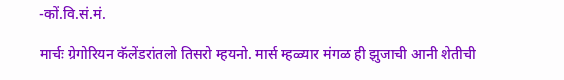-कों.वि.सं.मं.

मार्चः ग्रेगोरियन कॅलेंडरांतलो तिसरो म्हयनो. मार्स म्हळ्यार मंगळ ही झुजाची आनी शेतीची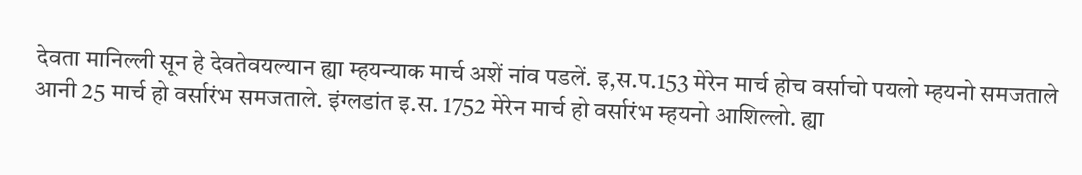देवता मानिल्ली सून हे देवतेवयल्यान ह्या म्हयन्याक मार्च अशें नांव पडलें. इ,स.प.153 मेरेन मार्च होच वर्साचो पयलो म्हयनो समजताले आनी 25 मार्च हो वर्सारंभ समजताले. इंग्लडांत इ.स. 1752 मेरेन मार्च हो वर्सारंभ म्हयनो आशिल्लो. ह्या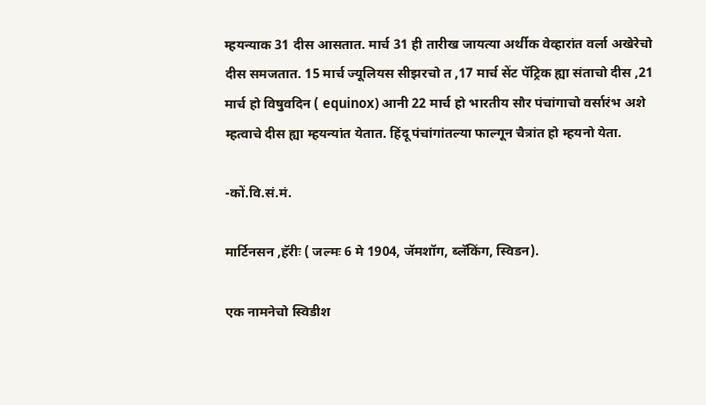म्हयन्याक 31 दीस आसतात. मार्च 31 ही तारीख जायत्या अर्थीक वेव्हारांत वर्ला अखेरेचो दीस समजतात. 15 मार्च ज्यूलियस सीझरचो त ,17 मार्च सेंट पॅट्रिक ह्या संताचो दीस ,21 मार्च हो विषुवदिन ( equinox) आनी 22 मार्च हो भारतीय सौर पंचांगाचो वर्सारंभ अशे म्हत्वाचे दीस ह्या म्हयन्यांत येतात. हिंदू पंचांगांतल्या फाल्गून चैत्रांत हो म्हयनो येता.

-कों.वि.सं.मं.

मार्टिनसन ,हॅरीः ( जल्मः 6 मे 1904, जॅमशॉग, ब्लॅकिंग, स्विडन).

एक नामनेचो स्विडीश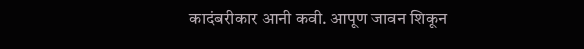कादंबरीकार आनी कवी. आपूण जावन शिकून